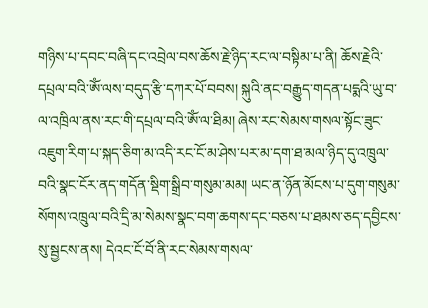གཉིས་པ་དབང་བཞི་དང་འབྲེལ་བས་ཆོས་རྗེ་ཉིད་རང་ལ་བསྟིམ་པ་ནི། ཆོས་རྗེའི་དཔྲལ་བའི་ཨོཾ་ལས་བདུད་རྩི་དཀར་པོ་བབས། སྐུའི་ནང་བརྒྱུད་གདན་པདྨའི་ཡུ་བ་ལ་འཁྲིལ་ནས་རང་གི་དཔྲལ་བའི་ཨོཾ་ལ་ཐིམ། ཞེས་རང་སེམས་གསལ་སྟོང་ཟུང་འཇུག་རིག་པ་སྐད་ཅིག་མ་འདི་རང་ངོ་མ་ཤེས་པར་མ་དག་ཐ་མལ་ཉིད་དུ་འཁྲུལ་བའི་སྣང་ངོར་ནད་གདོན་སྡིག་སྒྲིབ་གསུམ་མམ། ཡང་ན་ཉོན་མོངས་པ་དུག་གསུམ་སོགས་འཁྲུལ་བའི་དྲི་མ་སེམས་སྣང་བག་ཆགས་དང་བཅས་པ་ཐམས་ཅད་དབྱིངས་སུ་སྦྱངས་ནས། དེའང་ངོ་བོ་ནི་རང་སེམས་གསལ་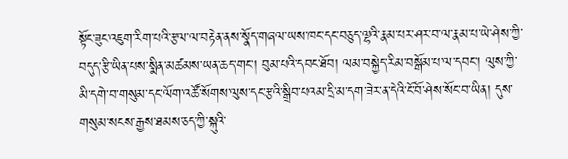སྟོང་ཟུང་འཇུག་རིག་པའི་རྩལ་ལ་བརྟེན་ནས་སྣོད་གཞལ་ཡས་ཁང་དང་བཅུད་ལྷའི་རྣམ་པར་ཤར་བ་ལ་རྣམ་པ་ཡེ་ཤེས་ཀྱི་བདུད་རྩི་ཡིན་པས་སྨིན་མཚམས་ཡན་ཆད་གང་། བུམ་པའི་དབང་ཐོབ། ལམ་བསྐྱེད་རིམ་བསྒོམ་པ་ལ་དབང་། ལུས་ཀྱི་མི་དགེ་བ་གསུམ་དང་ལོག་འཚོ་སོགས་ལུས་དང་རྩའི་སྒྲིབ་པའམ་དྲི་མ་དག་ཟེར་ན་དེའི་ངོ་བོ་ཤེས་སོང་བ་ཡིན། དུས་གསུམ་སངས་རྒྱས་ཐམས་ཅད་ཀྱི་སྐུའི་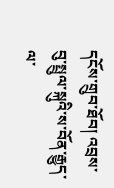དངོས་གྲུབ་ཐོབ། འབྲས་བུ་སྤྲུལ་སྐུའི་ས་བོན་རྒྱུད་ལ་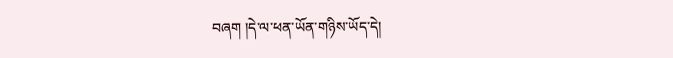བཞག །དེ་ལ་ཕན་ཡོན་གཉིས་ཡོད་དེ།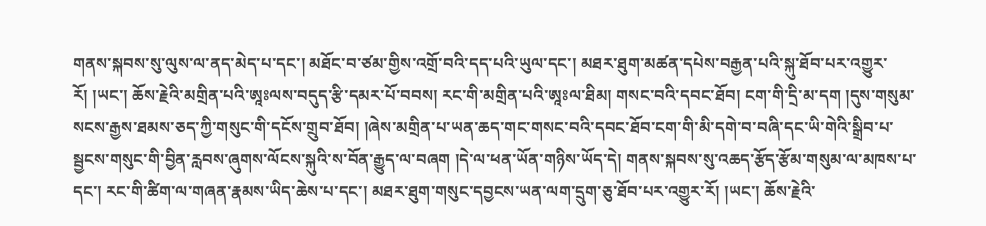གནས་སྐབས་སུ་ལུས་ལ་ནད་མེད་པ་དང་། མཐོང་བ་ཙམ་གྱིས་འགྲོ་བའི་དད་པའི་ཡུལ་དང་། མཐར་ཐུག་མཚན་དཔེས་བརྒྱན་པའི་སྐུ་ཐོབ་པར་འགྱུར་རོ། །ཡང་། ཆོས་རྗེའི་མགྲིན་པའི་ཨཱཿལས་བདུད་རྩི་དམར་པོ་བབས། རང་གི་མགྲིན་པའི་ཨཱཿལ་ཐིམ། གསང་བའི་དབང་ཐོབ། ངག་གི་དྲི་མ་དག །དུས་གསུམ་སངས་རྒྱས་ཐམས་ཅད་ཀྱི་གསུང་གི་དངོས་གྲུབ་ཐོབ། །ཞེས་མགྲིན་པ་ཡན་ཆད་གང་གསང་བའི་དབང་ཐོབ་ངག་གི་མི་དགེ་བ་བཞི་དང་ཡི་གེའི་སྒྲིབ་པ་སྦྱངས་གསུང་གི་བྱིན་རླབས་ཞུགས་ལོངས་སྐུའི་ས་བོན་རྒྱུད་ལ་བཞག །དེ་ལ་ཕན་ཡོན་གཉིས་ཡོད་དེ། གནས་སྐབས་སུ་འཆད་རྩོད་རྩོམ་གསུམ་ལ་མཁས་པ་དང་། རང་གི་ཚིག་ལ་གཞན་རྣམས་ཡིད་ཆེས་པ་དང་། མཐར་ཐུག་གསུང་དབྱངས་ཡན་ལག་དྲུག་ཅུ་ཐོབ་པར་འགྱུར་རོ། །ཡང་། ཆོས་རྗེའི་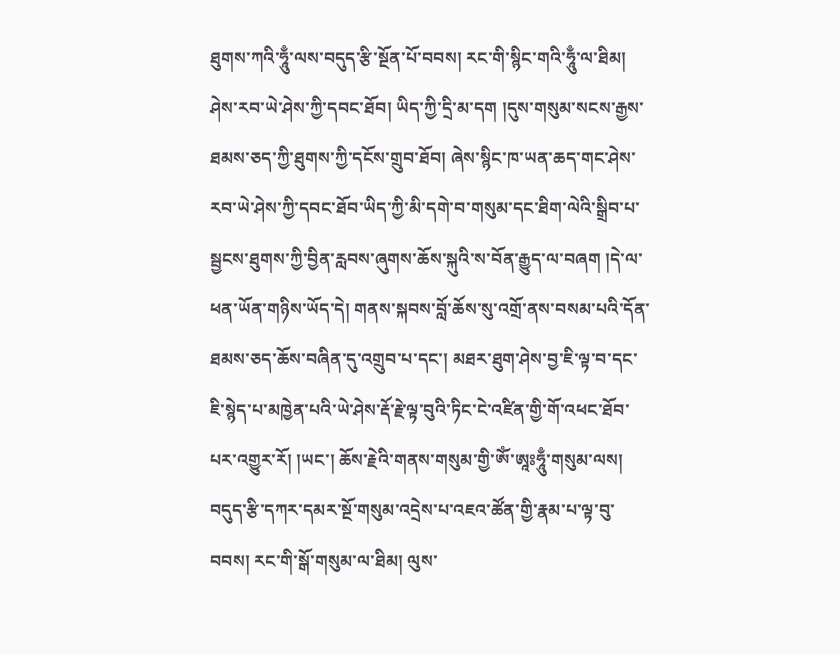ཐུགས་ཀའི་ཧཱུྃ་ལས་བདུད་རྩི་སྔོན་པོ་བབས། རང་གི་སྙིང་གའི་ཧཱུྃ་ལ་ཐིམ། ཤེས་རབ་ཡེ་ཤེས་ཀྱི་དབང་ཐོབ། ཡིད་ཀྱི་དྲི་མ་དག །དུས་གསུམ་སངས་རྒྱས་ཐམས་ཅད་ཀྱི་ཐུགས་ཀྱི་དངོས་གྲུབ་ཐོབ། ཞེས་སྙིང་ཁ་ཡན་ཆད་གང་ཤེས་རབ་ཡེ་ཤེས་ཀྱི་དབང་ཐོབ་ཡིད་ཀྱི་མི་དགེ་བ་གསུམ་དང་ཐིག་ལེའི་སྒྲིབ་པ་སྦྱངས་ཐུགས་ཀྱི་བྱིན་རླབས་ཞུགས་ཆོས་སྐུའི་ས་བོན་རྒྱུད་ལ་བཞག །དེ་ལ་ཕན་ཡོན་གཉིས་ཡོད་དེ། གནས་སྐབས་བློ་ཆོས་སུ་འགྲོ་ནས་བསམ་པའི་དོན་ཐམས་ཅད་ཆོས་བཞིན་དུ་འགྲུབ་པ་དང་། མཐར་ཐུག་ཤེས་བྱ་ཇི་ལྟ་བ་དང་ཇི་སྙེད་པ་མཁྱེན་པའི་ཡེ་ཤེས་རྡོ་རྗེ་ལྟ་བུའི་ཏིང་ངེ་འཛིན་གྱི་གོ་འཕང་ཐོབ་པར་འགྱུར་རོ། །ཡང་། ཆོས་རྗེའི་གནས་གསུམ་གྱི་ཨོཾ་ཨཱཿཧཱུྃ་གསུམ་ལས། བདུད་རྩི་དཀར་དམར་སྔོ་གསུམ་འདྲེས་པ་འཇའ་ཚོན་གྱི་རྣམ་པ་ལྟ་བུ་བབས། རང་གི་སྒོ་གསུམ་ལ་ཐིམ། ལུས་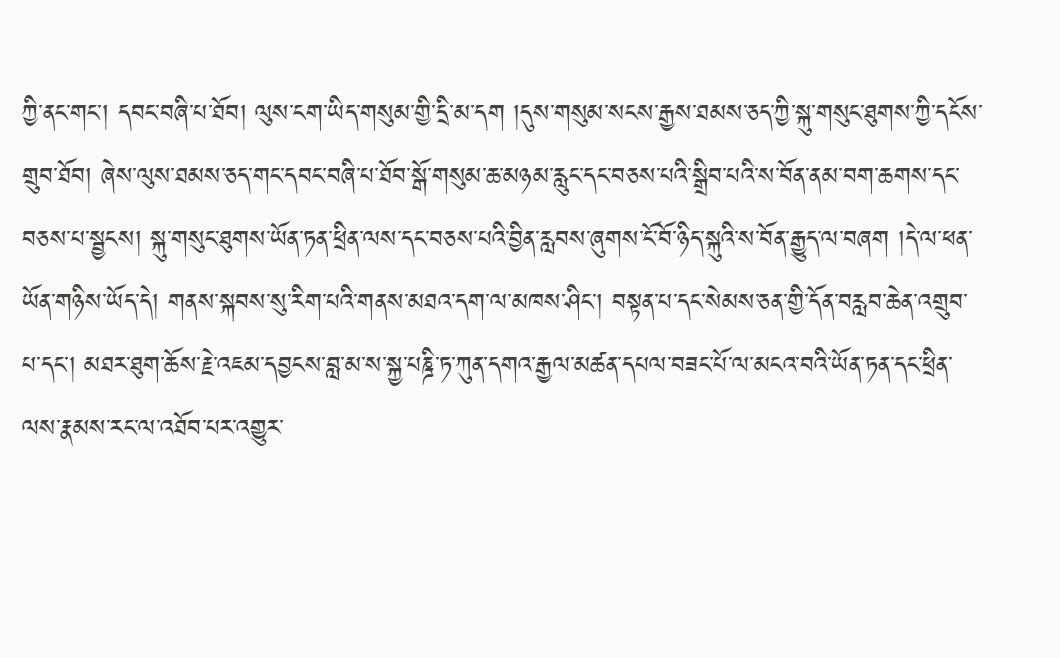ཀྱི་ནང་གང་། དབང་བཞི་པ་ཐོབ། ལུས་ངག་ཡིད་གསུམ་གྱི་དྲི་མ་དག །དུས་གསུམ་སངས་རྒྱས་ཐམས་ཅད་ཀྱི་སྐུ་གསུང་ཐུགས་ཀྱི་དངོས་གྲུབ་ཐོབ། ཞེས་ལུས་ཐམས་ཅད་གང་དབང་བཞི་པ་ཐོབ་སྒོ་གསུམ་ཆ་མཉམ་རླུང་དང་བཅས་པའི་སྒྲིབ་པའི་ས་བོན་ནམ་བག་ཆགས་དང་བཅས་པ་སྦྱངས། སྐུ་གསུང་ཐུགས་ཡོན་ཏན་ཕྲིན་ལས་དང་བཅས་པའི་བྱིན་རླབས་ཞུགས་ངོ་བོ་ཉིད་སྐུའི་ས་བོན་རྒྱུད་ལ་བཞག །དེ་ལ་ཕན་ཡོན་གཉིས་ཡོད་དེ། གནས་སྐབས་སུ་རིག་པའི་གནས་མཐའ་དག་ལ་མཁས་ཤིང་། བསྟན་པ་དང་སེམས་ཅན་གྱི་དོན་བརླབ་ཆེན་འགྲུབ་པ་དང་། མཐར་ཐུག་ཆོས་རྗེ་འཇམ་དབྱངས་བླ་མ་ས་སྐྱ་པཎྜི་ཏ་ཀུན་དགའ་རྒྱལ་མཚན་དཔལ་བཟང་པོ་ལ་མངའ་བའི་ཡོན་ཏན་དང་ཕྲིན་ལས་རྣམས་རང་ལ་འཐོབ་པར་འགྱུར་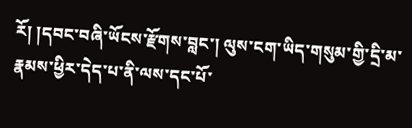རོ། །དབང་བཞི་ཡོངས་རྫོགས་བླང་། ལུས་ངག་ཡིད་གསུམ་གྱི་དྲི་མ་རྣམས་ཕྱིར་དེད་པ་ནི་ལས་དང་པོ་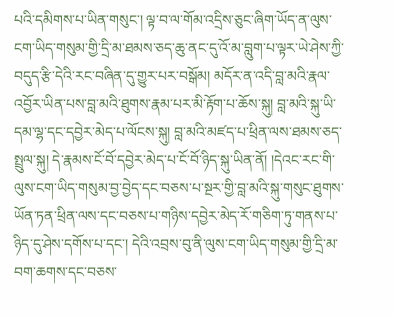པའི་དམིགས་པ་ཡིན་གསུང་། ལྟ་བ་ལ་གོམ་འདྲིས་ཅུང་ཞིག་ཡོད་ན་ལུས་ངག་ཡིད་གསུམ་གྱི་དྲི་མ་ཐམས་ཅད་ཆུ་ནང་དུ་འོ་མ་བླུག་པ་ལྟར་ཡེ་ཤེས་ཀྱི་བདུད་རྩི་དེའི་རང་བཞིན་དུ་གྱུར་པར་བསྒོམ། མདོར་ན་འདི་བླ་མའི་རྣལ་འབྱོར་ཡིན་པས་བླ་མའི་ཐུགས་རྣམ་པར་མི་རྟོག་པ་ཆོས་སྐུ། བླ་མའི་སྐུ་ཡི་དམ་ལྷ་དང་དབྱེར་མེད་པ་ལོངས་སྐུ། བླ་མའི་མཛད་པ་ཕྲིན་ལས་ཐམས་ཅད་སྤྲུལ་སྐུ། དེ་རྣམས་ངོ་བོ་དབྱེར་མེད་པ་ངོ་བོ་ཉིད་སྐུ་ཡིན་ནོ། །དེའང་རང་གི་ལུས་ངག་ཡིད་གསུམ་བྱ་བྱེད་དང་བཅས་པ་སྔར་གྱི་བླ་མའི་སྐུ་གསུང་ཐུགས་ཡོན་ཏན་ཕྲིན་ལས་དང་བཅས་པ་གཉིས་དབྱེར་མེད་རོ་གཅིག་ཏུ་གནས་པ་ཉིད་དུ་ཤེས་དགོས་པ་དང་། དེའི་འབྲས་བུ་ནི་ལུས་ངག་ཡིད་གསུམ་གྱི་དྲི་མ་བག་ཆགས་དང་བཅས་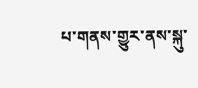པ་གནས་གྱུར་ནས་སྐུ་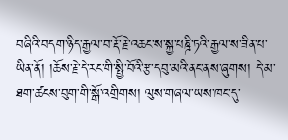བཞིའི་བདག་ཉིད་རྒྱལ་བ་རྡོ་རྗེ་འཆང་ས་སྐྱ་པཎྜི་ཏའི་རྒྱལ་ས་ཟིན་པ་ཡིན་ནོ། །ཆོས་རྗེ་དེ་རང་གི་སྤྱི་བོའི་རྩ་དབུ་མའི་ནང་ནས་ཞུགས། དེ་མ་ཐག་ཚངས་བུག་གི་སྒོ་འགྲིགས། ལུས་གཞལ་ཡས་ཁང་དུ་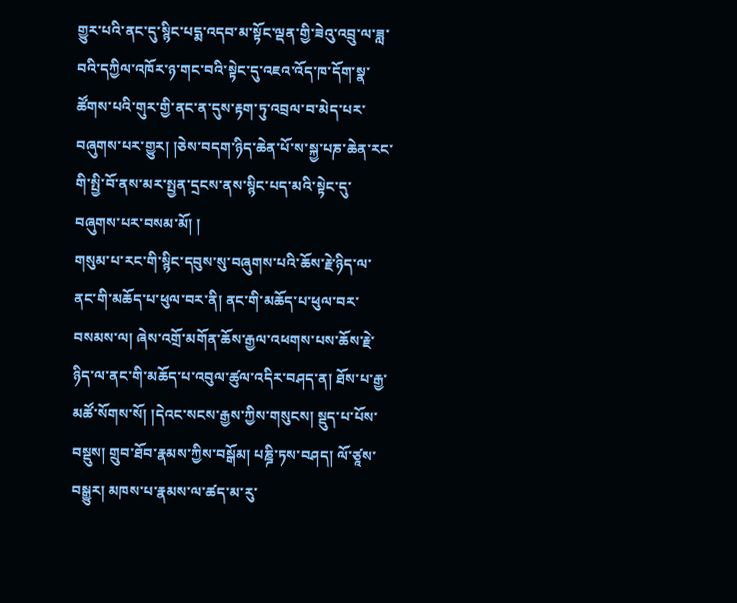གྱུར་པའི་ནང་དུ་སྙིང་པདྨ་འདབ་མ་སྟོང་ལྡན་གྱི་ཟེའུ་འབྲུ་ལ་ཟླ་བའི་དཀྱིལ་འཁོར་ཉ་གང་བའི་སྟེང་དུ་འཇའ་འོད་ཁ་དོག་སྣ་ཚོགས་པའི་གུར་གྱི་ནང་ན་དུས་རྟག་ཏུ་འབྲལ་བ་མེད་པར་བཞུགས་པར་གྱུར། །ཅེས་བདག་ཉིད་ཆེན་པོ་ས་སྐྱ་པཎ་ཆེན་རང་གི་སྤྱི་བོ་ནས་མར་སྤྱན་དྲངས་ནས་སྙིང་པད་མའི་སྟེང་དུ་བཞུགས་པར་བསམ་མོ། །
གསུམ་པ་རང་གི་སྙིང་དབུས་སུ་བཞུགས་པའི་ཆོས་རྗེ་ཉིད་ལ་ནང་གི་མཆོད་པ་ཕུལ་བར་ནི། ནང་གི་མཆོད་པ་ཕུལ་བར་བསམས་ལ། ཞེས་འགྲོ་མགོན་ཆོས་རྒྱལ་འཕགས་པས་ཆོས་རྗེ་ཉིད་ལ་ནང་གི་མཆོད་པ་འབུལ་ཚུལ་འདིར་བཤད་ན། ཐོས་པ་རྒྱ་མཚོ་སོགས་སོ། །དེའང་སངས་རྒྱས་ཀྱིས་གསུངས། སྡུད་པ་པོས་བསྡུས། གྲུབ་ཐོབ་རྣམས་ཀྱིས་བསྒོམ། པཎྜི་ཏས་བཤད། ལོ་ཙཱས་བསྒྱུར། མཁས་པ་རྣམས་ལ་ཚད་མ་རུ་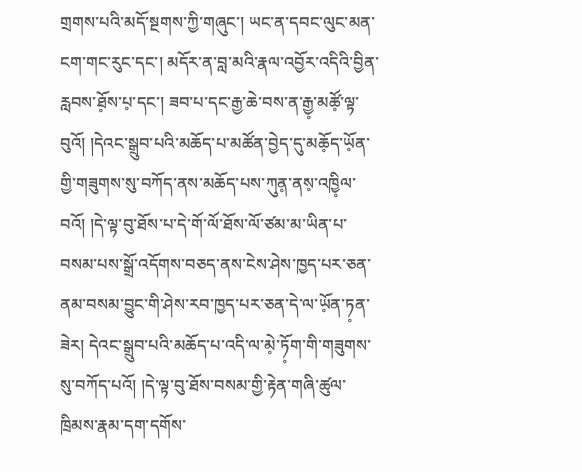གྲགས་པའི་མདོ་སྔགས་ཀྱི་གཞུང་། ཡང་ན་དབང་ལུང་མན་ངག་གང་རུང་དང་། མདོར་ན་བླ་མའི་རྣལ་འབྱོར་འདིའི་བྱིན་རླབས་ཐོ༷ས་པ༷་དང་། ཟབ་པ་དང་རྒྱ་ཆེ་བས་ན་རྒྱ༷་མཚོ༷་ལྟ་བུའོ། །དེའང་སྒྲུབ་པའི་མཆོད་པ་མཚོན་བྱེད་དུ་མཆོ༷ད་ཡོ༷ན་གྱི་གཟུགས་སུ་བཀོད་ནས་མཆོད་པས་ཀུན༷་ནས༷་འཁྱི༷ལ་བའོ། །དེ་ལྟ་བུ་ཐོས་པ་དེ་གོ་ལོ་ཐོས་ལོ་ཙམ་མ་ཡིན་པ་བསམ་པས་སྒྲོ་འདོགས་བཅད་ནས་ངེས་ཤེས་ཁྱད་པར་ཅན་ནམ་བསམ་བྱུང་གི་ཤེས་རབ་ཁྱད་པར་ཅན་དེ་ལ་ཡོ༷ན་ཏ༷ན་ཟེར། དེའང་སྒྲུབ་པའི་མཆོད་པ་འདི་ལ་མེ༷་ཏོ༷ག་གི་གཟུགས་སུ་བཀོད་པའོ། །དེ་ལྟ་བུ་ཐོས་བསམ་གྱི་རྟེན་གཞི་ཚུལ་ཁྲིམས་རྣམ་དག་དགོས་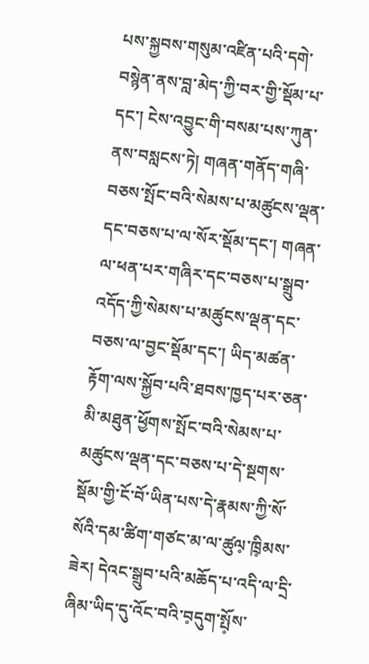པས་སྐྱབས་གསུམ་འཛིན་པའི་དགེ་བསྙེན་ནས་བླ་མེད་ཀྱི་བར་གྱི་སྡོམ་པ་དང་། ངེས་འབྱུང་གི་བསམ་པས་ཀུན་ནས་བསླངས་ཏེ། གཞན་གནོད་གཞི་བཅས་སྤོང་བའི་སེམས་པ་མཚུངས་ལྡན་དང་བཅས་པ་ལ་སོར་སྡོམ་དང་། གཞན་ལ་ཕན་པར་གཞིར་དང་བཅས་པ་སྒྲུབ་འདོད་ཀྱི་སེམས་པ་མཚུངས་ལྡན་དང་བཅས་ལ་བྱང་སྡོམ་དང་། ཡིད་མཚན་རྟོག་ལས་སྐྱོབ་པའི་ཐབས་ཁྱད་པར་ཅན་མི་མཐུན་ཕྱོགས་སྤོང་བའི་སེམས་པ་མཚུངས་ལྡན་དང་བཅས་པ་དེ་སྔགས་སྡོམ་གྱི་ངོ་བོ་ཡིན་པས་དེ་རྣམས་ཀྱི་སོ་སོའི་དམ་ཚིག་གཙང་མ་ལ་ཚུལ༷་ཁྲི༷མས་ཟེར། དེའང་སྒྲུབ་པའི་མཆོད་པ་འདི་ལ་དྲི་ཞིམ་ཡིད་དུ་འོང་བའི་བ༷དུག་སྤོ༷ས་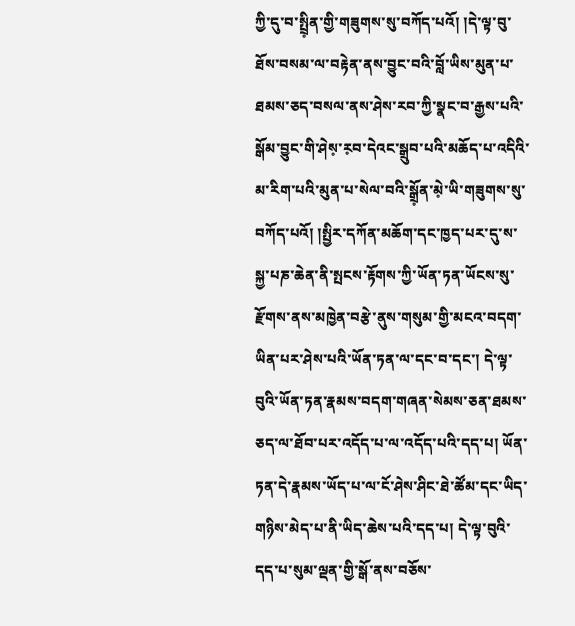ཀྱི་དུ་བ་སྤྲི༷ན་གྱི་གཟུགས་སུ་བཀོད་པའོ། །དེ་ལྟ་བུ་ཐོས་བསམ་ལ་བརྟེན་ནས་བྱུང་བའི་བློ་ཡིས་མུན་པ་ཐམས་ཅད་བསལ་ནས་ཤེས་རབ་ཀྱི་སྣང་བ་རྒྱས་པའི་སྒོམ་བྱུང་གི་ཤེས༷་ར༷བ་དེའང་སྒྲུབ་པའི་མཆོད་པ་འདིའི་མ་རིག་པའི་མུན་པ་སེལ་བའི་སྒྲོ༷ན་མེ༷་ཡི་གཟུགས་སུ་བཀོད་པའོ། །སྤྱིར་དཀོན་མཆོག་དང་ཁྱད་པར་དུ་ས་སྐྱ་པཎ་ཆེན་ནི་སྤངས་རྟོགས་ཀྱི་ཡོན་ཏན་ཡོངས་སུ་རྫོགས་ནས་མཁྱེན་བརྩེ་ནུས་གསུམ་གྱི་མངའ་བདག་ཡིན་པར་ཤེས་པའི་ཡོན་ཏན་ལ་དང་བ་དང་། དེ་ལྟ་བུའི་ཡོན་ཏན་རྣམས་བདག་གཞན་སེམས་ཅན་ཐམས་ཅད་ལ་ཐོབ་པར་འདོད་པ་ལ་འདོད་པའི་དད་པ། ཡོན་ཏན་དེ་རྣམས་ཡོད་པ་ལ་ངོ་ཤེས་ཤིང་ཐེ་ཚོམ་དང་ཡིད་གཉིས་མེད་པ་ནི་ཡིད་ཆེས་པའི་དད་པ། དེ་ལྟ་བུའི་དད་པ་སུམ་ལྡན་གྱི་སྒོ་ནས་བཅོས་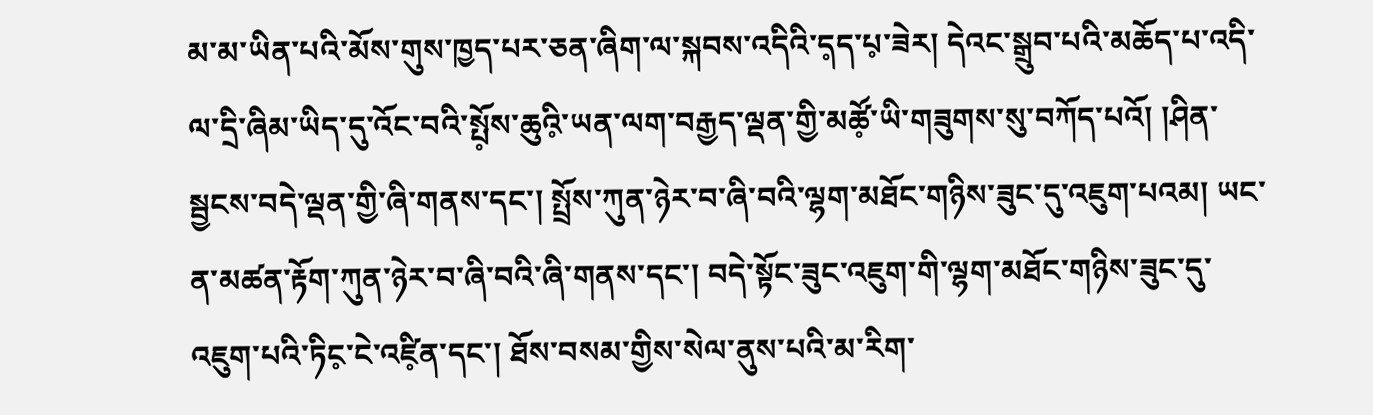མ་མ་ཡིན་པའི་མོས་གུས་ཁྱད་པར་ཅན་ཞིག་ལ་སྐབས་འདིའི་ད༷ད་པ༷་ཟེར། དེའང་སྒྲུབ་པའི་མཆོད་པ་འདི་ལ་དྲི་ཞིམ་ཡིད་དུ་འོང་བའི་སྤོ༷ས་ཆུའི༷་ཡན་ལག་བརྒྱད་ལྡན་གྱི་མཚོ༷་ཡི་གཟུགས་སུ་བཀོད་པའོ། །ཤིན་སྦྱངས་བདེ་ལྡན་གྱི་ཞི་གནས་དང་། སྤྲོས་ཀུན་ཉེར་བ་ཞི་བའི་ལྷག་མཐོང་གཉིས་ཟུང་དུ་འཇུག་པའམ། ཡང་ན་མཚན་རྟོག་ཀུན་ཉེར་བ་ཞི་བའི་ཞི་གནས་དང་། བདེ་སྟོང་ཟུང་འཇུག་གི་ལྷག་མཐོང་གཉིས་ཟུང་དུ་འཇུག་པའི་ཏིང༷་ངེ་འཛི༷ན་དང་། ཐོས་བསམ་གྱིས་སེལ་ནུས་པའི་མ་རིག་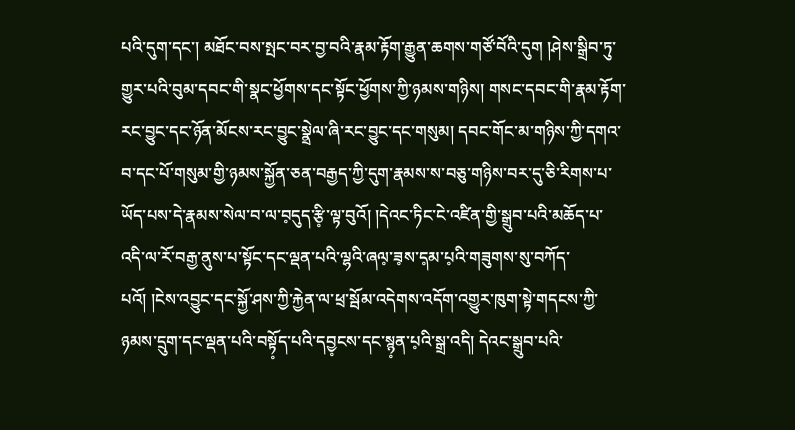པའི་དུག་དང་། མཐོང་བས་སྤང་བར་བྱ་བའི་རྣམ་རྟོག་རྒྱུན་ཆགས་གཙོ་བོའི་དུག །ཤེས་སྒྲིབ་ཏུ་གྱུར་པའི་བུམ་དབང་གི་སྣང་ཕྱོགས་དང་སྟོང་ཕྱོགས་ཀྱི་ཉམས་གཉིས། གསང་དབང་གི་རྣམ་རྟོག་རང་བྱུང་དང་ཉོན་མོངས་རང་བྱུང་སྣྲེལ་ཞི་རང་བྱུང་དང་གསུམ། དབང་གོང་མ་གཉིས་ཀྱི་དགའ་བ་དང་པོ་གསུམ་གྱི་ཉམས་སྐྱོན་ཅན་བརྒྱད་ཀྱི་དུག་རྣམས་ས་བཅུ་གཉིས་བར་དུ་ཅི་རིགས་པ་ཡོད་པས་དེ་རྣམས་སེལ་བ་ལ་བ༷དུད་རྩི༷་ལྟ་བུའོ། །དེའང་ཏིང་ངེ་འཛིན་གྱི་སྒྲུབ་པའི་མཆོད་པ་འདི་ལ་རོ་བརྒྱ་ནུས་པ་སྟོང་དང་ལྡན་པའི་ལྷའི་ཞལ༷་ཟ༷ས་ད༷མ་པ༷འི་གཟུགས་སུ་བཀོད་པའོ། །ངེས་འབྱུང་དང་སྐྱོ་ཤས་ཀྱི་རྐྱེན་ལ་ཕྲ་སྦོམ་འདེགས་འདོག་འགྱུར་ཁུག་སྟེ་གདངས་ཀྱི་ཉམས་དྲུག་དང་ལྡན་པའི་བསྟོ༷ད་པའི་དབྱ༷ངས་དང་སྙ༷ན་པ༷འི་སྒྲ་འདི། དེའང་སྒྲུབ་པའི་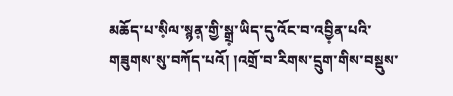མཆོད་པ་སི༷ལ་སྙན༷་གྱི་སྒྲ༷་ཡིད་དུ་འོང་བ་འབྱི༷ན་པའི་གཟུགས་སུ་བཀོད་པའོ། །འགྲོ་བ་རིགས་དྲུག་གིས་བསྡུས་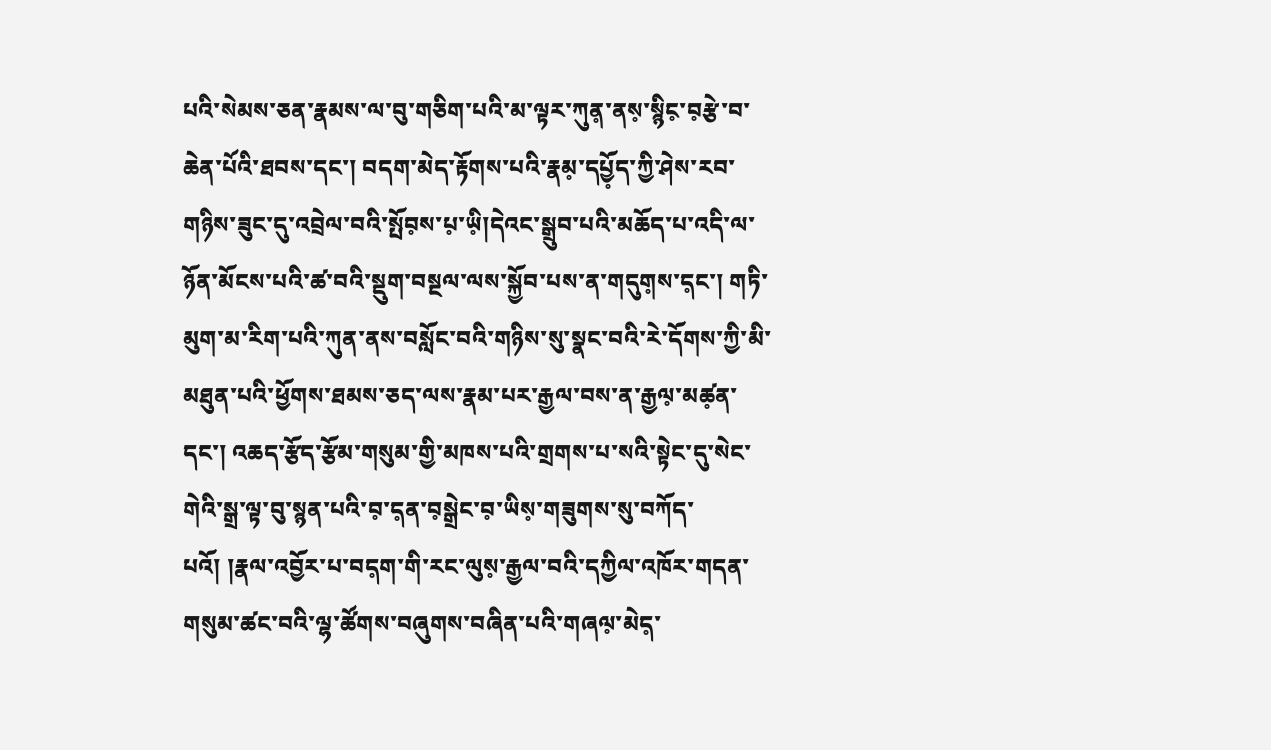པའི་སེམས་ཅན་རྣམས་ལ་བུ་གཅིག་པའི་མ་ལྟར་ཀུན༷་ནས༷་སྙིང༷་བ༷རྩེ་བ་ཆེན་པོའི་ཐབས་དང་། བདག་མེད་རྟོགས་པའི་རྣམ༷་དཔྱོ༷ད་ཀྱི་ཤེས་རབ་གཉིས་ཟུང་དུ་འབྲེལ་བའི་སྤོབ༷ས་པ༷་ཡི༷།དེའང་སྒྲུབ་པའི་མཆོད་པ་འདི་ལ་ཉོན་མོངས་པའི་ཚ་བའི་སྡུག་བསྔལ་ལས་སྐྱོབ་པས་ན་གདུག༷ས་ད༷ང་། གཏི་མུག་མ་རིག་པའི་ཀུན་ནས་བསློང་བའི་གཉིས་སུ་སྣང་བའི་རེ་དོགས་ཀྱི་མི་མཐུན་པའི་ཕྱོགས་ཐམས་ཅད་ལས་རྣམ་པར་རྒྱལ་བས་ན་རྒྱལ༷་མཚ༷ན་དང་། འཆད་རྩོད་རྩོམ་གསུམ་གྱི་མཁས་པའི་གྲགས་པ་སའི་སྟེང་དུ་སེང་གེའི་སྒྲ་ལྟ་བུ་སྙན་པའི་བ༷་ད༷ན་བ༷སྒྲེང་བ༷་ཡིས༷་གཟུགས་སུ་བཀོད་པའོ། །རྣལ་འབྱོར་པ་བད༷ག་གི་རང་ལུས༷་རྒྱལ་བའི་དཀྱིལ་འཁོར་གདན་གསུམ་ཚང་བའི་ལྷ་ཚོགས་བཞུགས་བཞིན་པའི་གཞལ༷་མེད༷་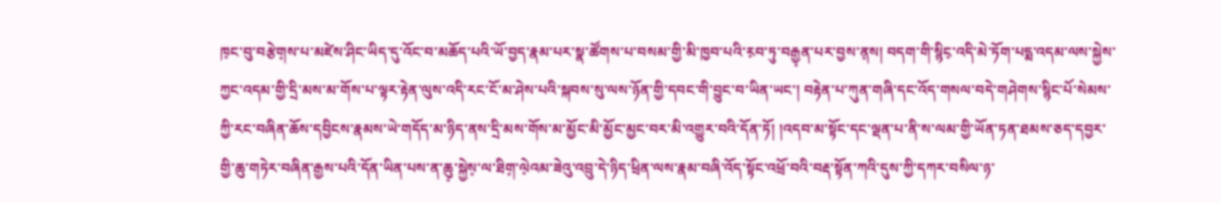ཁ༷ང་བུ་བརྩེག༷ས་པ་མཛེས་ཤིང་ཡིད་དུ་འོང་བ་མཆོད་པའི་ཡོ་བྱད་རྣམ་པར་སྣ་ཚོགས་པ་བསམ་གྱི་མི་ཁྱབ་པའི་ར༷བ་ཏུ་བརྒྱ༷ན་པར་བྱས་ན༷ས། བདག་གི་སྙིང༷་འདི་མེ་ཏོག་པདྨ་འདམ་ལས་སྐྱེས་ཀྱང་འདམ་གྱི་དྲི་མས་མ་གོས་པ་ལྟར་རྟེན་ལུས་འདི་རང་ངོ་མ་ཤེས་པའི་སྐབས་སུ་ལས་ཉོན་གྱི་དབང་གི་བྱུང་བ་ཡིན་ཡང་། བརྟེན་པ་ཀུན་གཞི་དང་འོད་གསལ་བདེ་གཤེགས་སྙིང་པོ་སེམས་ཀྱི་རང་བཞིན་ཆོས་དབྱིངས་རྣམས་ཡེ་གདོད་མ་ཉིད་ནས་དྲི་མས་གོས་མ་མྱོང་མི་མྱོང་མྱང་བར་མི་འགྱུར་བའི་དོན་ཏོ། །འདབ་མ་སྟོང་དང་ལྡན་པ་ནི་ས་ལམ་གྱི་ཡོན་ཏན་ཐམས་ཅད་དབྱར་གྱི་ཆུ་གཏེར་བཞིན་རྒྱས་པའི་དོན་ཡིན་པས་ན་ཆུ༷་སྐྱེས༷་ལ་ཐིག༷་ལེ༷འམ་ཟེའུ་འབྲུ་དེ་ཉིད་ཕྲིན་ལས་རྣམ་བཞི་འོད་སྟོང་འཕྲོ་བའི་བརྡ་སྟོན་ཀའི་དུས་ཀྱི་དཀར་བསིལ་ཉ་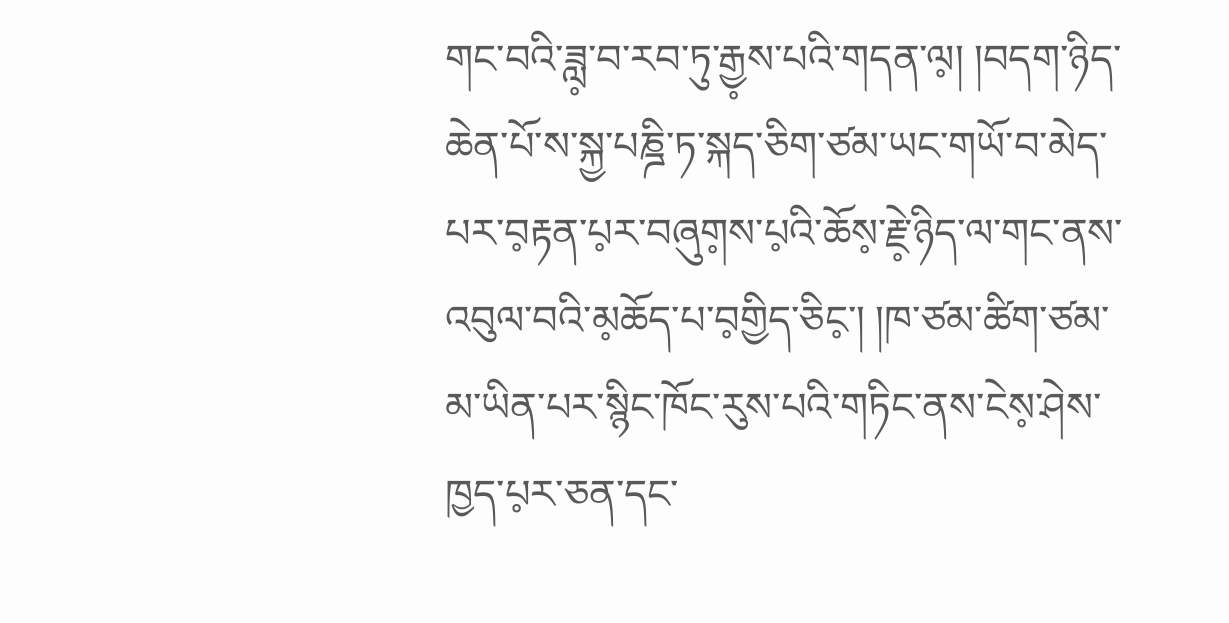གང་བའི་ཟླ༷་བ་རབ་ཏུ་རྒྱ༷ས་པའི་གདན་ལ༷། །བདག་ཉིད་ཆེན་པོ་ས་སྐྱ་པཎྜི་ཏ་སྐད་ཅིག་ཙམ་ཡང་གཡོ་བ་མེད་པར་བ༷རྟན་པ༷ར་བཞུག༷ས་པ༷འི་ཆོས༷་རྗེ༷་ཉིད་ལ་གང་ནས་འབུལ་བའི་མ༷ཆོད་པ་བ༷གྱིད་ཅིང༷་། །ཁ་ཙམ་ཚིག་ཙམ་མ་ཡིན་པར་སྙིང་ཁོང་རུས་པའི་གཏིང་ནས་ངེས༷་ཤེས་ཁྱད་པ༷ར་ཅན་དང་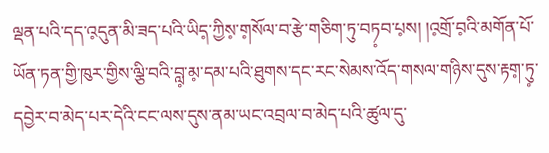ལྡན་པའི་དད་འ༷དུན་མི་ཟད་པའི་ཡིད༷་ཀྱིས༷་ག༷སོལ་བ་རྩེ་གཅིག་ཏུ་བཏ༷བ་པ༷ས། །འ༷གྲོ་བ༷འི་མགོན་པོ་ཡོན་ཏན་གྱི་ཁུར་གྱིས་ལྕི་བའི་བླ༷་མ༷་དམ་པའི་ཐུགས་དང་རང་སེམས་འོད་གསལ་གཉིས་དུས་རྟག༷་ཏུ༷་དབྱེར་བ་མེད་པར་དེའི་ངང་ལས་དུས་ནམ་ཡང་འབྲལ་བ་མེད་པའི་ཚུལ་དུ་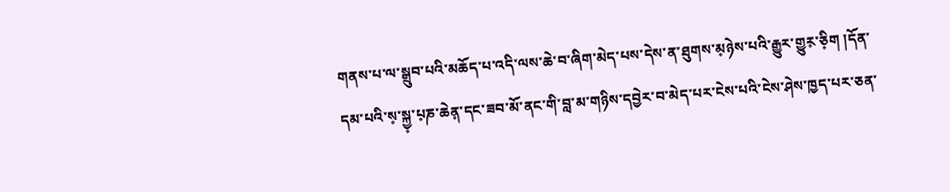གནས་པ་ལ་སྒྲུབ་པའི་མཆོད་པ་འདི་ལས་ཆེ་བ་ཞིག་མེད་པས་དེས་ན་ཐུགས་མ༷ཉེས་པའི་རྒྱུར་གྱུར༷་ཅི༷ག །དོན་དམ་པའི་ས༷་སྐྱ༷་པ༷ཎ་ཆེན༷་དང་ཟབ་མོ་ནང་གི་བླ་མ་གཉིས་དབྱེར་བ་མེད་པར་ངེས་པའི་ངེས་ཤེས་ཁྱད་པར་ཅན་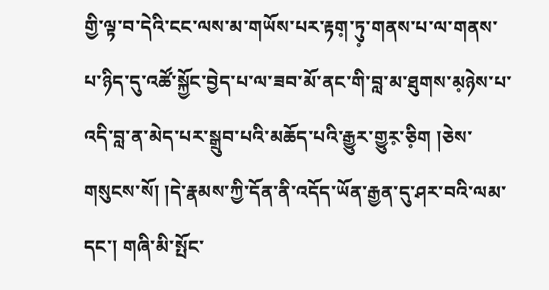གྱི་ལྟ་བ་དེའི་ངང་ལས་མ་གཡོས་པར་རྟག༷་ཏུ༷་གནས་པ་ལ་གནས་པ་ཉིད་དུ་འཚོ་སྐྱོང་བྱེད་པ་ལ་ཟབ་མོ་ནང་གི་བླ་མ་ཐུགས་མ༷ཉེས་པ་འདི་བླ་ན་མེད་པར་སྒྲུབ་པའི་མཆོད་པའི་རྒྱུར་གྱུར༷་ཅི༷ག །ཅེས་གསུངས་སོ། །དེ་རྣམས་ཀྱི་དོན་ནི་འདོད་ཡོན་རྒྱན་དུ་ཤར་བའི་ལམ་དང་། གཞི་མི་སྤོང་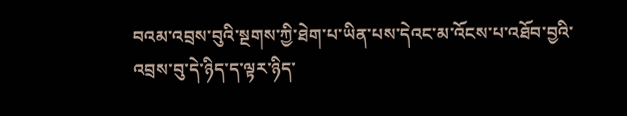བའམ་འབྲས་བུའི་སྔགས་ཀྱི་ཐེག་པ་ཡིན་པས་དེའང་མ་འོངས་པ་འཐོབ་བྱའི་འབྲས་བུ་དེ་ཉིད་ད་ལྟར་ཉིད་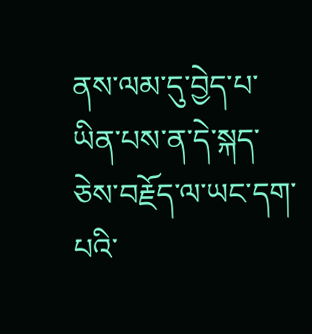ནས་ལམ་དུ་བྱེད་པ་ཡིན་པས་ན་དེ་སྐད་ཅེས་བརྗོད་ལ་ཡང་དག་པའི་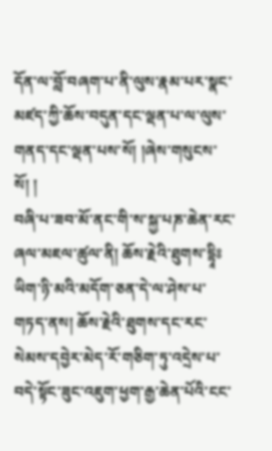དོན་ལ་བློ་བཞག་པ་ནི་ལུས་རྣམ་པར་སྣང་མཛད་ཀྱི་ཆོས་བདུན་དང་ལྡན་པ་ལ་ལུས་གནད་དང་ལྡན་པས་སོ། །ཞེས་གསུངས་སོ། །
བཞི་པ་ཟབ་མོ་ནང་གི་ས་སྐྱ་པཎ་ཆེན་རང་ཞལ་མཇལ་ཚུལ་ནི། ཆོས་རྗེའི་ཐུགས་དྷཱིཿཡིག་ཉི་མའི་མདོག་ཅན་དེ་ལ་ཤེས་པ་གཏད་ནས། ཆོས་རྗེའི་ཐུགས་དང་རང་སེམས་དབྱེར་མེད་རོ་གཅིག་ཏུ་འདྲེས་པ་བདེ་སྟོང་ཟུང་འཇུག་ཕྱག་རྒྱ་ཆེན་པོའི་ངང་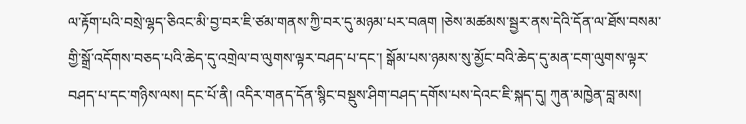ལ་རྟོག་པའི་བསྲེ་ལྷད་ཅིའང་མི་བྱ་བར་ཇི་ཙམ་གནས་ཀྱི་བར་དུ་མཉམ་པར་བཞག །ཅེས་མཚམས་སྦྱར་ནས་དེའི་དོན་ལ་ཐོས་བསམ་གྱི་སྒྲོ་འདོགས་བཅད་པའི་ཆེད་དུ་འགྲེལ་བ་ལུགས་ལྟར་བཤད་པ་དང་། སྒོམ་པས་ཉམས་སུ་མྱོང་བའི་ཆེད་དུ་མན་ངག་ལུགས་ལྟར་བཤད་པ་དང་གཉིས་ལས། དང་པོ་ནི། འདིར་གནད་དོན་སྙིང་བསྡུས་ཤིག་བཤད་དགོས་པས་དེའང་ཇི་སྐད་དུ། ཀུན་མཁྱེན་བླ་མས།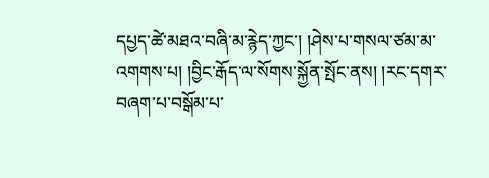དཔྱད་ཚེ་མཐའ་བཞི་མ་རྙེད་ཀྱང་། །ཤེས་པ་གསལ་ཙམ་མ་འགགས་པ། །བྱིང་རྒོད་ལ་སོགས་སྐྱོན་སྤོང་ནས། །རང་དགར་བཞག་པ་བསྒོམ་པ་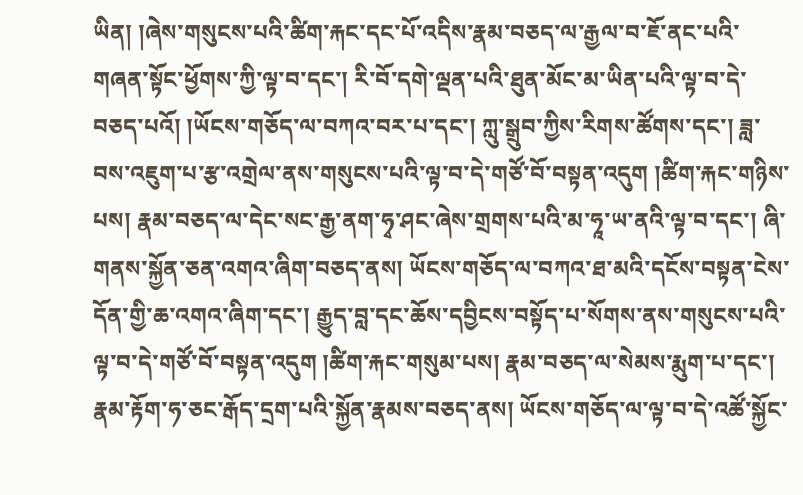ཡིན། །ཞེས་གསུངས་པའི་ཚིག་རྐང་དང་པོ་འདིས་རྣམ་བཅད་ལ་རྒྱལ་བ་ཇོ་ནང་པའི་གཞན་སྟོང་ཕྱོགས་ཀྱི་ལྟ་བ་དང་། རི་བོ་དགེ་ལྡན་པའི་ཐུན་མོང་མ་ཡིན་པའི་ལྟ་བ་དེ་བཅད་པའོ། །ཡོངས་གཅོད་ལ་བཀའ་བར་པ་དང་། ཀླུ་སྒྲུབ་ཀྱིས་རིགས་ཚོགས་དང་། ཟླ་བས་འཇུག་པ་རྩ་འགྲེལ་ནས་གསུངས་པའི་ལྟ་བ་དེ་གཙོ་བོ་བསྟན་འདུག །ཚིག་རྐང་གཉིས་པས། རྣམ་བཅད་ལ་དེང་སང་རྒྱ་ནག་ཧྭ་ཤང་ཞེས་གྲགས་པའི་མ་ཧཱ་ཡ་ནའི་ལྟ་བ་དང་། ཞི་གནས་སྐྱོན་ཅན་འགའ་ཞིག་བཅད་ནས། ཡོངས་གཅོད་ལ་བཀའ་ཐ་མའི་དངོས་བསྟན་ངེས་དོན་གྱི་ཆ་འགའ་ཞིག་དང་། རྒྱུད་བླ་དང་ཆོས་དབྱིངས་བསྟོད་པ་སོགས་ནས་གསུངས་པའི་ལྟ་བ་དེ་གཙོ་བོ་བསྟན་འདུག །ཚིག་རྐང་གསུམ་པས། རྣམ་བཅད་ལ་སེམས་རྨུག་པ་དང་། རྣམ་རྟོག་ཧ་ཅང་རྒོད་དྲག་པའི་སྐྱོན་རྣམས་བཅད་ནས། ཡོངས་གཅོད་ལ་ལྟ་བ་དེ་འཚོ་སྐྱོང་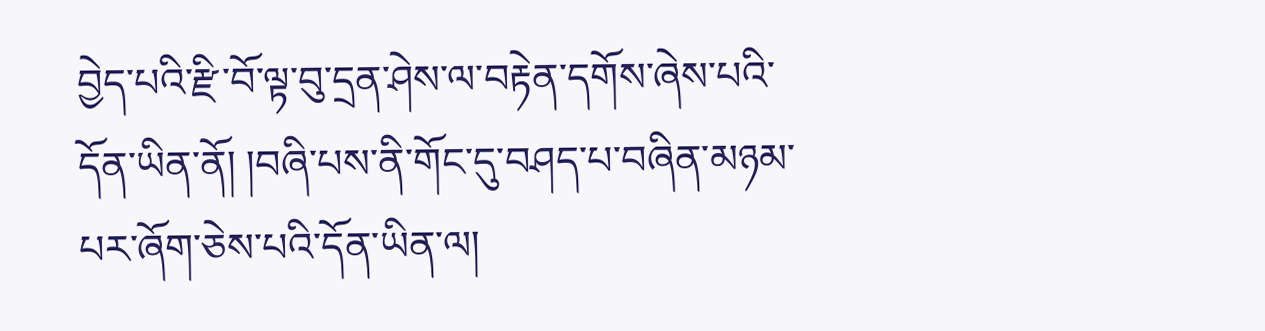བྱེད་པའི་རྫི་བོ་ལྟ་བུ་དྲན་ཤེས་ལ་བརྟེན་དགོས་ཞེས་པའི་དོན་ཡིན་ནོ། །བཞི་པས་ནི་གོང་དུ་བཤད་པ་བཞིན་མཉམ་པར་ཞོག་ཅེས་པའི་དོན་ཡིན་ལ།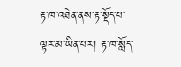རྟ་ཁ་འཐེན་ནས་རྟ་སྡོད་པ་ལྟར་མ་ཡིན་པར། རྟ་ཁ་སློད་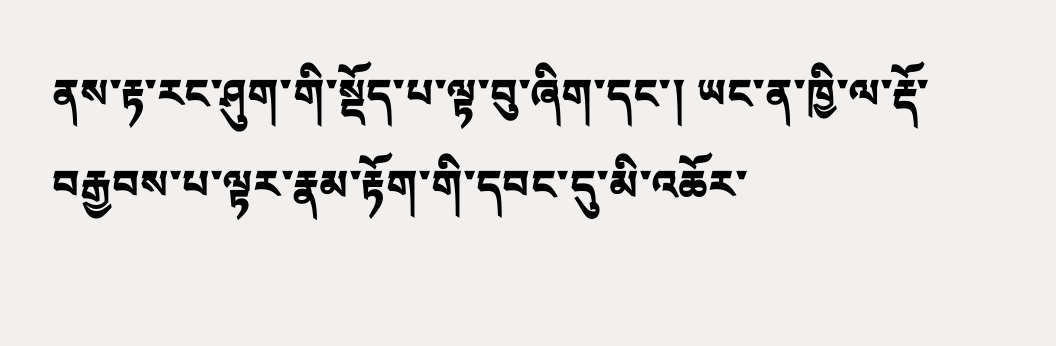ནས་རྟ་རང་ཤུག་གི་སྡོད་པ་ལྟ་བུ་ཞིག་དང་། ཡང་ན་ཁྱི་ལ་རྡོ་བརྒྱབས་པ་ལྟར་རྣམ་རྟོག་གི་དབང་དུ་མི་འཆོར་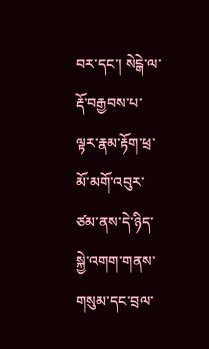བར་དང་། སེངྒེ་ལ་རྡོ་བརྒྱབས་པ་ལྟར་རྣམ་རྟོག་ཕྲ་མོ་མགོ་འབུར་ཙམ་ནས་དེ་ཉིད་སྐྱེ་འགག་གནས་གསུམ་དང་བྲལ་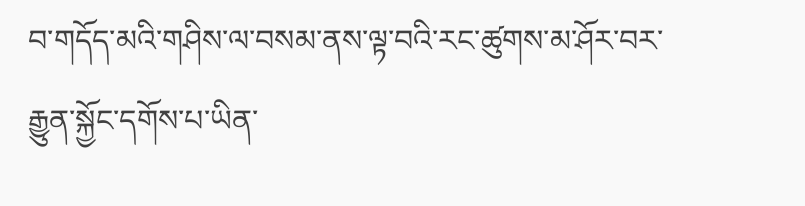བ་གདོད་མའི་གཤིས་ལ་བསམ་ནས་ལྟ་བའི་རང་ཚུགས་མ་ཤོར་བར་རྒྱུན་སྐྱོང་དགོས་པ་ཡིན་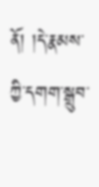ནོ། །དེ་རྣམས་ཀྱི་དགག་སྒྲུབ་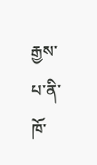རྒྱས་པ་ནི་ཁོ་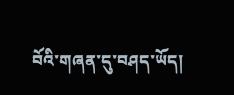བོའི་གཞན་དུ་བཤད་ཡོད།